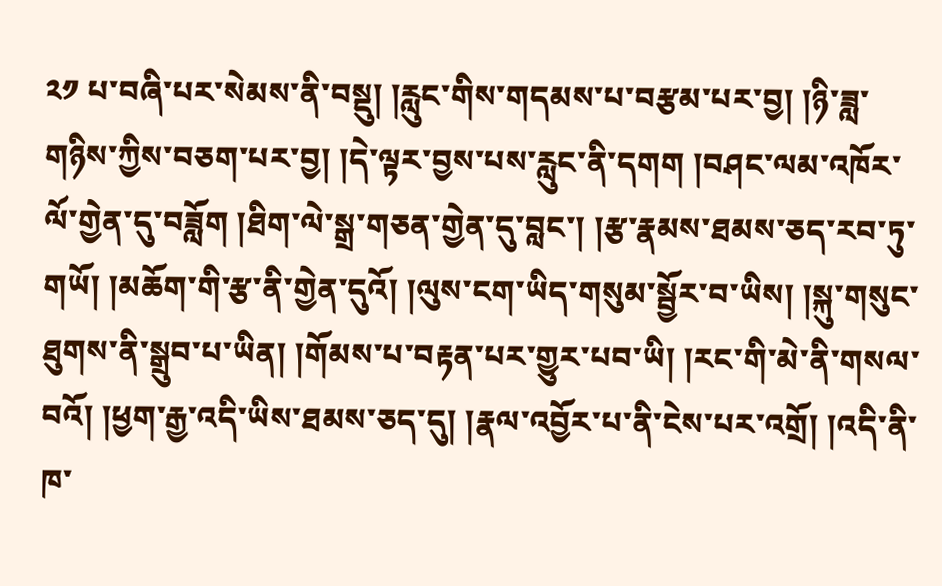༢༡ པ་བཞི་པར་སེམས་ནི་བསྡུ། །རླུང་གིས་གདམས་པ་བརྩམ་པར་བྱ། །ཉི་ཟླ་གཉིས་ཀྱིས་བཅག་པར་བྱ། །དེ་ལྟར་བྱས་པས་རླུང་ནི་དགག །བཤང་ལམ་འཁོར་ལོ་གྱེན་དུ་བཟློག །ཐིག་ལེ་སྒྲ་གཅན་གྱེན་དུ་བླང་། །རྩ་རྣམས་ཐམས་ཅད་རབ་ཏུ་གཡོ། །མཆོག་གི་རྩ་ནི་གྱེན་དུའོ། །ལུས་ངག་ཡིད་གསུམ་སྦྱོར་བ་ཡིས། །སྐུ་གསུང་ཐུགས་ནི་སྒྲུབ་པ་ཡིན། །གོམས་པ་བརྟན་པར་གྱུར་པབ་ཡི། །རང་གི་མེ་ནི་གསལ་བའོ། །ཕྱག་རྒྱ་འདི་ཡིས་ཐམས་ཅད་དུ། །རྣལ་འབྱོར་པ་ནི་ངེས་པར་འགྲོ། །འདི་ནི་ཁ་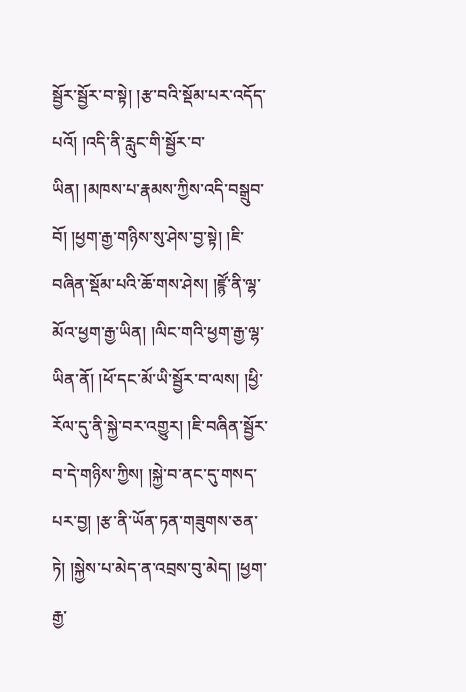སྦྱོར་སྦྱོར་བ་སྟེ། །རྩ་བའི་སྡོམ་པར་འདོད་པའོ། །འདི་ནི་རླུང་གི་སྦྱོར་བ་ཡིན། །མཁས་པ་རྣམས་ཀྱིས་འདི་བསྒྲུབ་བོ། །ཕྱག་རྒྱ་གཉིས་སུ་ཤེས་བྱ་སྟེ། །ཇི་བཞིན་སྡོམ་པའི་ཆོ་གས་ཤེས། །ཛྙོ་ནི་ལྷ་མོའ་ཕྱག་རྒྱ་ཡིན། །ལིང་གའི་ཕྱག་རྒྱ་ལྷ་ཡིན་ནོ། །ཕོ་དང་མོ་ཡི་སྦྱོར་བ་ལས། །ཕྱི་རོལ་དུ་ནི་སྐྱེ་བར་འགྱུར། །ཇི་བཞིན་སྦྱོར་བ་དེ་གཉིས་ཀྱིས། །སྐྱེ་བ་ནང་དུ་གསད་པར་བྱ། །རྩ་ནི་ཡོན་ཏན་གཟུགས་ཅན་ཏེ། །སྐྱེས་པ་མེད་ན་འབྲས་བུ་མེད། །ཕྱག་རྒྱ་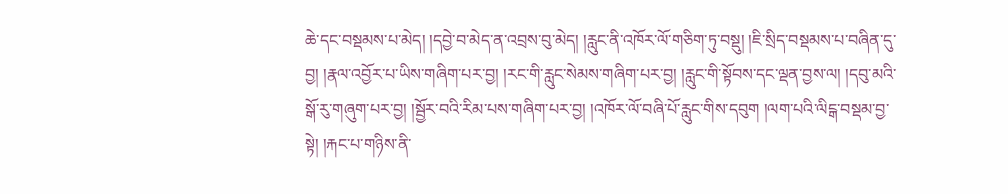ཆེ་དང་བསྡམས་པ་མེད། །དབྱེ་བ་མེད་ན་འབྲས་བུ་མེད། །རླུང་ནི་འཁོར་ལོ་གཅིག་ཏུ་བསྡུ། །ཇི་སྲིད་བསྡམས་པ་བཞིན་དུ་བྱ། །རྣལ་འབྱོར་པ་ཡིས་གཞིག་པར་བྱ། །རང་གི་རླུང་སེམས་གཞིག་པར་བྱ། །རླུང་གི་སྟོབས་དང་ལྡན་བྱས་ལ། །དབུ་མའི་སྒོ་རུ་གཞུག་པར་བྱ། །སྦྱོར་བའི་རིམ་པས་གཞིག་པར་བྱ། །འཁོར་ལོ་བཞི་པོ་རླུང་གིས་དབུག །ལག་པའི་ལིངྒ་བསྡམ་བྱ་སྟེ། །རྐང་པ་གཉིས་ནི་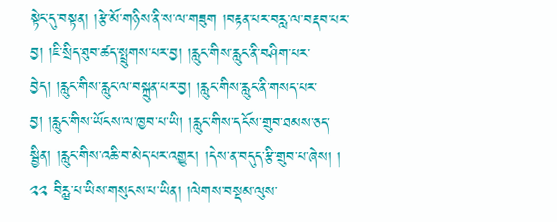སྟེང་དུ་བསྟན། །རྩེ་མོ་གཉིས་ནི་ས་ལ་གཟུག །བརྟན་པར་བརླ་ལ་བརྡབ་པར་བྱ། །ཇི་སྲིད་ཐུབ་ཚད་སྤྲུགས་པར་བྱ། །རླུང་གིས་རླུང་ནི་བཤིག་པར་བྱེད། །རླུང་གིས་རླུང་ལ་བསྐྲུན་པར་བྱ། །རླུང་གིས་རླུང་ནི་གསད་པར་བྱ། །རླུང་གིས་ཡོངས་ལ་ཁྱབ་པ་ཡི། །རླུང་གིས་དངོས་གྲུབ་ཐམས་ཅད་སྦྱིན། །རླུང་གིས་འཆི་བ་མེད་པར་འགྱུར། །དེས་ན་བདུད་རྩི་གྲུབ་པ་ཞེས། །
༢༢ བིརྺ་པ་ཡིས་གསུངས་པ་ཡིན། །ལེགས་བསྡམ་ལུས་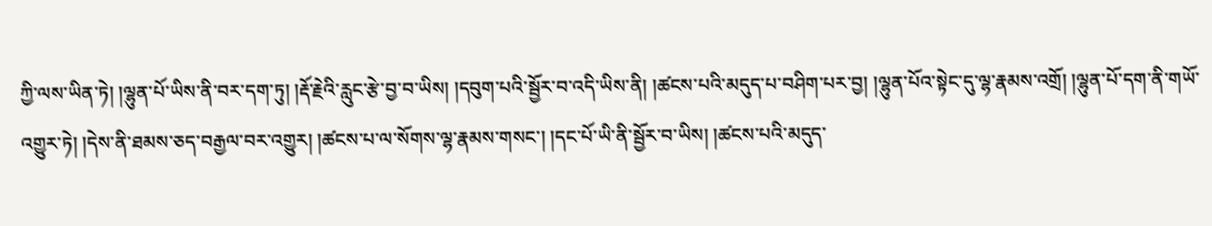ཀྱི་ལས་ཡིན་ཏེ། །ལྷུན་པོ་ཡིས་ནི་བར་དག་ཏུ། །རྡོ་རྗེའི་རླུང་རྩེ་བྱ་བ་ཡིས། །དབུག་པའི་སྦྱོར་བ་འདི་ཡིས་ནི། །ཚངས་པའི་མདུད་པ་བཤིག་པར་བྱ། །ལྷུན་པོའ་སྟེང་དུ་ལྷ་རྣམས་འགྲོ། །ལྷུན་པོ་དག་ནི་གཡོ་འགྱུར་ཏེ། །དེས་ནི་ཐམས་ཅད་བརྒྱལ་བར་འགྱུར། །ཚངས་པ་ལ་སོགས་ལྷ་རྣམས་གསང་། །དང་པོ་ཡི་ནི་སྦྱོར་བ་ཡིས། །ཚངས་པའི་མདུད་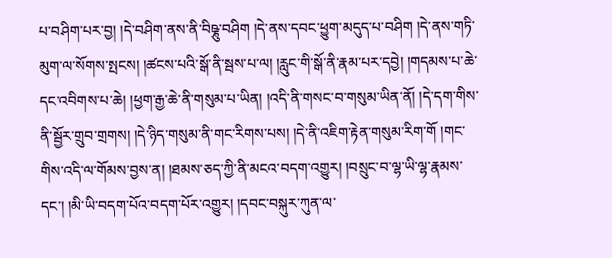པ་བཤིག་པར་བྱ། །དེ་བཤིག་ནས་ནི་བིཥྞུ་བཤིག །དེ་ནས་དབང་ཕྱུག་མདུད་པ་བཤིག །དེ་ནས་གཏི་མུག་ལ་སོགས་སྤངས། །ཚངས་པའི་སྒོ་ནི་སྦས་པ་ལ། །རླུང་གི་སྒོ་ནི་རྣམ་པར་དབྱེ། །གདམས་པ་ཆེ་དང་འབིགས་པ་ཆེ། །ཕྱག་རྒྱ་ཆེ་ནི་གསུམ་པ་ཡིན། །འདི་ནི་གསང་བ་གསུམ་ཡིན་ནོ། །དེ་དག་གིས་ནི་སྦྱོར་གྲུབ་གྲགས། །དེ་ཉིད་གསུམ་ནི་གང་རིགས་པས། །དེ་ནི་འཇིག་རྟེན་གསུམ་རིག་གོ །གང་གིས་འདི་ལ་གོམས་བྱས་ན། །ཐམས་ཅད་ཀྱི་ནི་མངའ་བདག་འགྱུར། །བསྲུང་བ་ལྷ་ཡི་ལྷ་རྣམས་དང་། །མི་ཡི་བདག་པོའ་བདག་པོར་འགྱུར། །དབང་བསྐུར་ཀུན་ལ་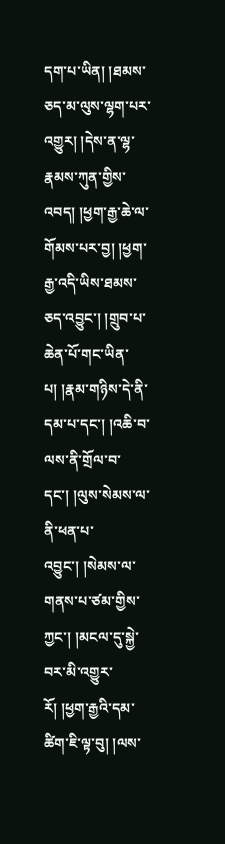དག་པ་ཡིན། །ཐམས་ཅད་མ་ལུས་ལྷག་པར་འགྱུར། །དེས་ན་ལྷ་རྣམས་ཀུན་གྱིས་འབད། །ཕྱག་རྒྱ་ཆེ་ལ་གོམས་པར་བྱ། །ཕྱག་རྒྱ་འདི་ཡིས་ཐམས་ཅད་འབྱུང་། །གྲུབ་པ་ཆེན་པོ་གང་ཡིན་པ། །རྣམ་གཉིས་དེ་ནི་དམ་པ་དང་། །འཆི་བ་ལས་ནི་གྲོལ་བ་དང་། །ལུས་སེམས་ལ་ནི་ཕན་པ་འབྱུང་། །སེམས་ལ་གནས་པ་ཙམ་གྱིས་ཀྱང་། །མངལ་དུ་སྐྱེ་བར་མི་འགྱུར་རོ། །ཕྱག་རྒྱའི་དམ་ཚིག་ཇི་ལྟ་བུ། །ལས་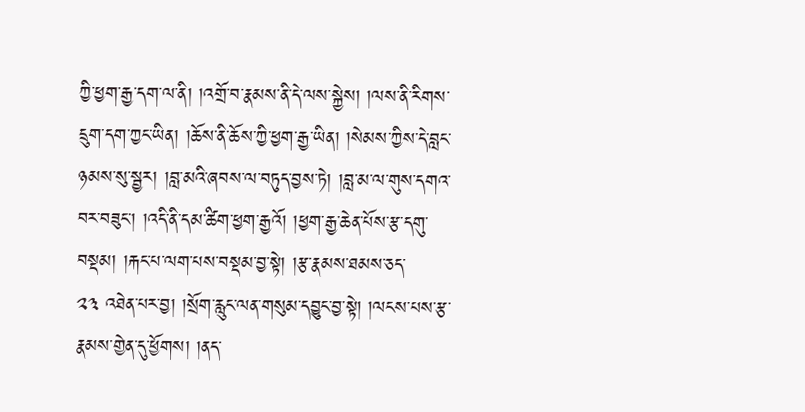ཀྱི་ཕྱག་རྒྱ་དག་ལ་ནི། །འགྲོ་བ་རྣམས་ནི་དེ་ལས་སྐྱེས། །ལས་ནི་རིགས་དྲུག་དག་ཀྱང་ཡིན། །ཆོས་ནི་ཆོས་ཀྱི་ཕྱག་རྒྱ་ཡིན། །སེམས་ཀྱིས་དེ་བླང་ཉམས་སུ་སྦྱར། །བླ་མའི་ཞབས་ལ་བཏུད་བྱས་ཏེ། །བླ་མ་ལ་གུས་དགའ་བར་བཟུང་། །འདི་ནི་དམ་ཚིག་ཕྱག་རྒྱའོ། །ཕྱག་རྒྱ་ཆེན་པོས་རྩ་དགུ་བསྡམ། །རྐང་པ་ལག་པས་བསྡམ་བྱ་སྟེ། །རྩ་རྣམས་ཐམས་ཅད་
༢༣ འཐེན་པར་བྱ། །སྲོག་རླུང་ལན་གསུམ་དབྱུང་བྱ་སྟེ། །ལངས་པས་རྩ་རྣམས་གྱེན་དུ་ཕྱོགས། །ནད་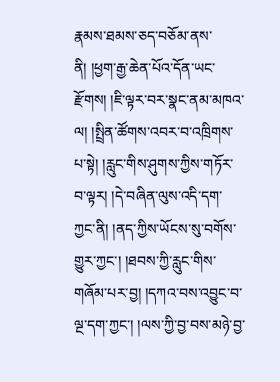རྣམས་ཐམས་ཅད་བཅོམ་ནས་ནི། །ཕྱག་རྒྱ་ཆེན་པོའ་དོན་ཡང་རྫོགས། །ཇི་ལྟར་བར་སྣང་ནམ་མཁའ་ལ། །སྤྲིན་ཚོགས་འབར་བ་འཁྲིགས་པ་སྟེ། །རླུང་གིས་ཤུགས་ཀྱིས་གཏོར་བ་ལྟར། །དེ་བཞིན་ལུས་འདི་དག་ཀྱང་ནི། །ནད་ཀྱིས་ཡོངས་སུ་བགོས་གྱུར་ཀྱང་། །ཐབས་ཀྱི་རླུང་གིས་གཞོམ་པར་བྱ། །དཀའ་བས་འབྱུང་བ་ལྔ་དག་ཀྱང་། །ལས་ཀྱི་བྱ་བས་མཉེ་བྱ་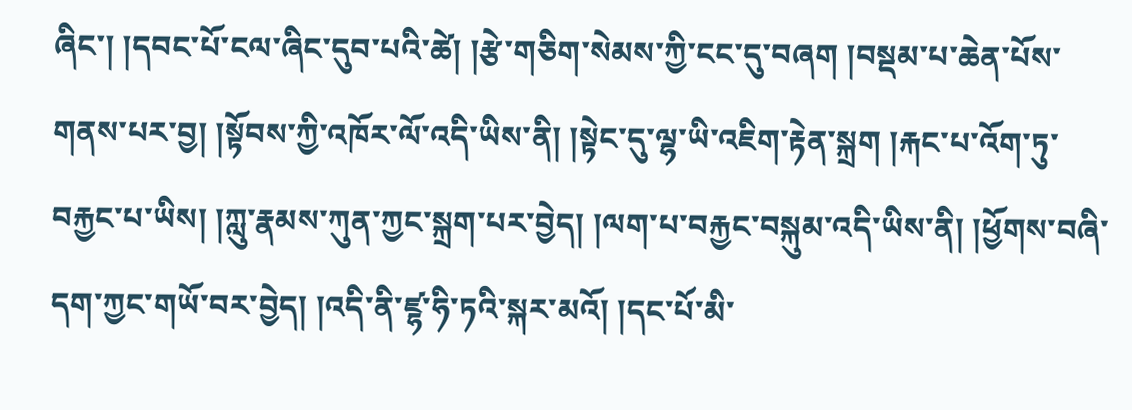ཞིང་། །དབང་པོ་ངལ་ཞིང་དུབ་པའི་ཚེ། །རྩེ་གཅིག་སེམས་ཀྱི་ངང་དུ་བཞག །བསྡམ་པ་ཆེན་པོས་གནས་པར་བྱ། །སྟོབས་ཀྱི་འཁོར་ལོ་འདི་ཡིས་ནི། །སྟེང་དུ་ལྷ་ཡི་འཇིག་རྟེན་སྐྲག །རྐང་པ་འོག་ཏུ་བརྐྱང་པ་ཡིས། །ཀླུ་རྣམས་ཀུན་ཀྱང་སྐྲག་པར་བྱེད། །ལག་པ་བརྐྱང་བསྐུམ་འདི་ཡིས་ནི། །ཕྱོགས་བཞི་དག་ཀྱང་གཡོ་བར་བྱེད། །འདི་ནི་ཛྷ་ཧི་ཏའི་སྐར་མའོ། །དང་པོ་མི་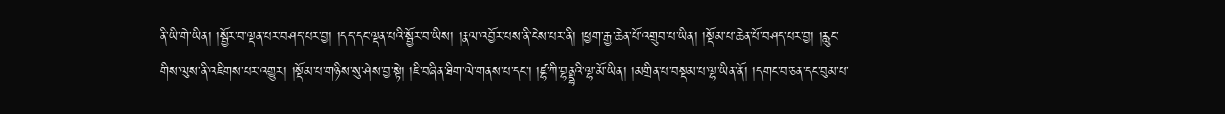ནི་ཡི་གེ་ཡིན། །སྦྱོར་བ་ལྡན་པར་བཤད་པར་བྱ། །དད་དང་ལྡན་པའི་སྦྱོར་བ་ཡིས། །རྣལ་འབྱོར་པས་ནི་ངེས་པར་ནི། །ཕྱག་རྒྱ་ཆེན་པོ་འགྲུབ་པ་ཡིན། །སྡོམ་པ་ཆེན་པོ་བཤད་པར་བྱ། །རླུང་གིས་ལུས་ནི་འཇིགས་པར་འགྱུར། །སྡོམ་པ་གཉིས་སུ་ཤེས་བྱ་སྟེ། །ཇི་བཞིན་ཐིག་ལེ་གནས་པ་དང་། །ཛྷ་ཀི་བྷནྡྷའི་ལྷ་མོ་ཡིན། །མགྲིན་པ་བསྡམ་པ་ལྷ་ཡིན་ནོ། །དགང་བ་ཅན་དང་བུམ་པ་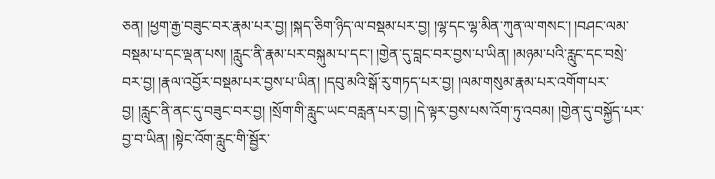ཅན། །ཕྱག་རྒྱ་བཟུང་བར་རྣམ་པར་བྱ། །སྐད་ཅིག་ཉིད་ལ་བསྡམ་པར་བྱ། །ལྷ་དང་ལྷ་མིན་ཀུན་ལ་གསང་། །བཤང་ལམ་བསྡམ་པ་དང་ལྡན་པས། །རླུང་ནི་རྣམ་པར་བསྐུམ་པ་དང་། །གྱེན་དུ་བླང་བར་བྱས་པ་ཡིན། །མཉམ་པའི་རླུང་དང་བསྲེ་བར་བྱ། །རྣལ་འབྱོར་བསྡམ་པར་བྱས་པ་ཡིན། །དབུ་མའི་སྒོ་རུ་གཏད་པར་བྱ། །ལམ་གསུམ་རྣམ་པར་འགོག་པར་བྱ། །རླུང་ནི་ནང་དུ་བཟུང་བར་བྱ། །སྲོག་གི་རླུང་ཡང་བརླན་པར་བྱ། །དེ་ལྟར་བྱས་པས་འོག་ཏུ་འབམ། །གྱེན་དུ་བསྐྱོད་པར་བྱ་བ་ཡིན། །སྟེང་འོག་རླུང་གི་སྦྱོར་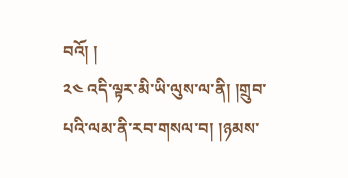བའོ། །
༢༤ འདི་ལྟར་མི་ཡི་ལུས་ལ་ནི། །གྲུབ་པའི་ལམ་ནི་རབ་གསལ་བ། །ཉམས་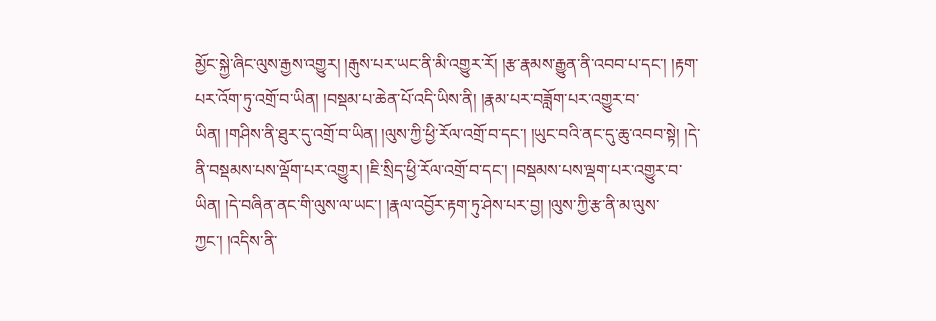མྱོང་སྐྱེ་ཞིང་ལུས་རྒྱས་འགྱུར། །རྒུས་པར་ཡང་ནི་མི་འགྱུར་རོ། །རྩ་རྣམས་རྒྱུན་ནི་འབབ་པ་དང་། །རྟག་པར་འོག་ཏུ་འགྲོ་བ་ཡིན། །བསྡམ་པ་ཆེན་པོ་འདི་ཡིས་ནི། །རྣམ་པར་བཟློག་པར་འགྱུར་བ་ཡིན། །གཤིས་ནི་ཐུར་དུ་འགྲོ་བ་ཡིན། །ལུས་ཀྱི་ཕྱི་རོལ་འགྲོ་བ་དང་། །ཡུང་བའི་ནང་དུ་ཆུ་འབབ་སྟེ། །དེ་ནི་བསྡམས་པས་ལྡོག་པར་འགྱུར། །ཇི་སྲིད་ཕྱི་རོལ་འགྲོ་བ་དང་། །བསྡམས་པས་ལྡག་པར་འགྱུར་བ་ཡིན། །དེ་བཞིན་ནང་གི་ལུས་ལ་ཡང་། །རྣལ་འབྱོར་རྟག་ཏུ་ཤེས་པར་བྱ། །ལུས་ཀྱི་རྩ་ནི་མ་ལུས་ཀྱང་། །འདིས་ནི་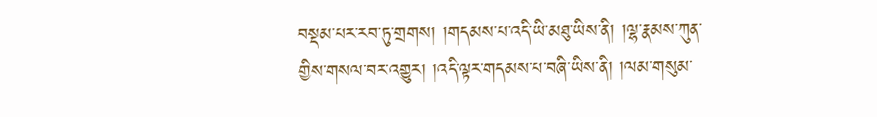བསྡམ་པར་རབ་ཏུ་གྲགས། །གདམས་པ་འདི་ཡི་མཐུ་ཡིས་ནི། །ལྷ་རྣམས་ཀུན་གྱིས་གསལ་བར་འགྱུར། །འདི་ལྟར་གདམས་པ་བཞི་ཡིས་ནི། །ལམ་གསུམ་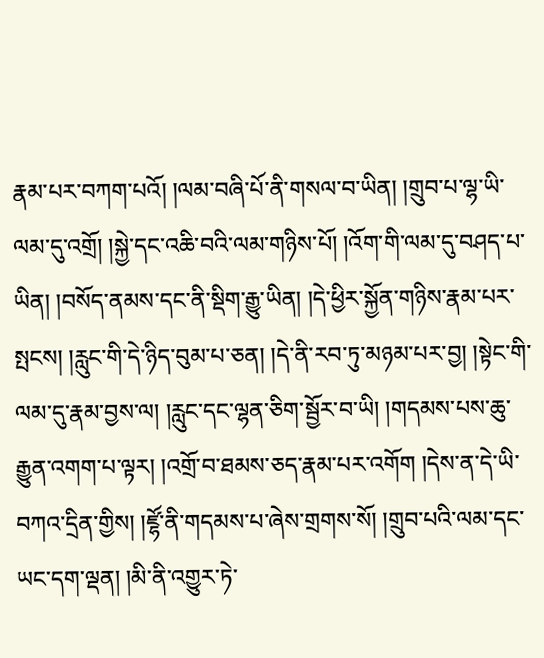རྣམ་པར་བཀག་པའོ། །ལམ་བཞི་པོ་ནི་གསལ་བ་ཡིན། །གྲུབ་པ་ལྷ་ཡི་ལམ་དུ་འགྲོ། །སྐྱེ་དང་འཆི་བའི་ལམ་གཉིས་པོ། །འོག་གི་ལམ་དུ་བཤད་པ་ཡིན། །བསོད་ནམས་དང་ནི་སྡིག་རྒྱུ་ཡིན། །དེ་ཕྱིར་སྐྱོན་གཉིས་རྣམ་པར་སྤངས། །རླུང་གི་དེ་ཉིད་བུམ་པ་ཅན། །དེ་ནི་རབ་ཏུ་མཉམ་པར་བྱ། །སྟེང་གི་ལམ་དུ་རྣམ་བྱས་ལ། །རླུང་དང་ལྷན་ཅིག་སྦྱོར་བ་ཡི། །གདམས་པས་ཆུ་རྒྱུན་འགག་པ་ལྟར། །འགྲོ་བ་ཐམས་ཅད་རྣམ་པར་འགོག །དེས་ན་དེ་ཡི་བཀའ་དྲིན་གྱིས། །ཛྷོ་ནི་གདམས་པ་ཞེས་གྲགས་སོ། །གྲུབ་པའི་ལམ་དང་ཡང་དག་ལྡན། །མི་ནི་འགྱུར་ཏེ་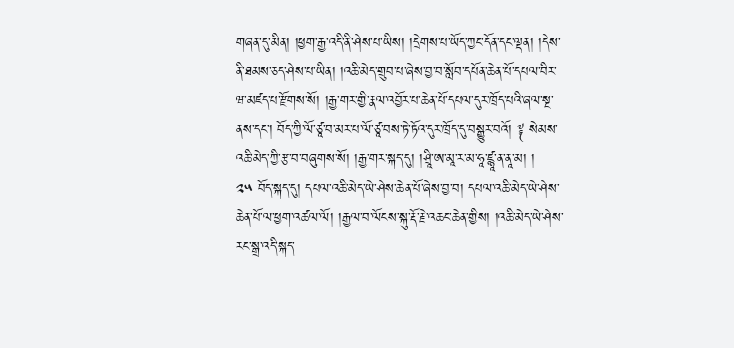གཞན་དུ་མིན། །ཕྱག་རྒྱ་འདི་ནི་ཤེས་པ་ཡིས། །དྲེགས་པ་ཡོད་ཀྱང་དོན་དང་ལྡན། །དེས་ནི་ཐམས་ཅད་ཤེས་པ་ཡིན། །འཆི་མེད་གྲུབ་པ་ཞེས་བྱ་བ་སློབ་དཔོན་ཆེན་པོ་དཔལ་བིར་ཝ་མཛད་པ་རྫོགས་སོ། །རྒྱ་གར་གྱི་རྣལ་འབྱོར་པ་ཆེན་པོ་དཔལ་དུར་ཁྲོད་པའི་ཞལ་སྔ་ནས་དང་། བོད་ཀྱི་ལོ་ཙཱ་བ་མར་པ་ལོ་ཙཱ་བས་ཏེ་ཏོའ་དུར་ཁྲོད་དུ་བསྒྱུར་བའོ། ༈ སེམས་འཆི་མེད་ཀྱི་རྩ་བ་བཞུགས་སོ། །རྒྱ་གར་སྐད་དུ། །ཤྲཱི་ཨ་མཱ་ར་མ་ཧཱ་ཛྙཱ་ན་ནཱ་མ། །
༢༥ བོད་སྐད་དུ། དཔལ་འཆི་མེད་ཡེ་ཤེས་ཆེན་པོ་ཞེས་བྱ་བ། དཔལ་འཆི་མེད་ཡེ་ཤེས་ཆེན་པོ་ལ་ཕྱག་འཚལ་ལོ། །རྒྱལ་བ་ལོངས་སྐུ་རྡོ་རྗེ་འཆང་ཆེན་གྱིས། །འཆི་མེད་ཡེ་ཤེས་རང་སྒྲ་འདི་སྐད་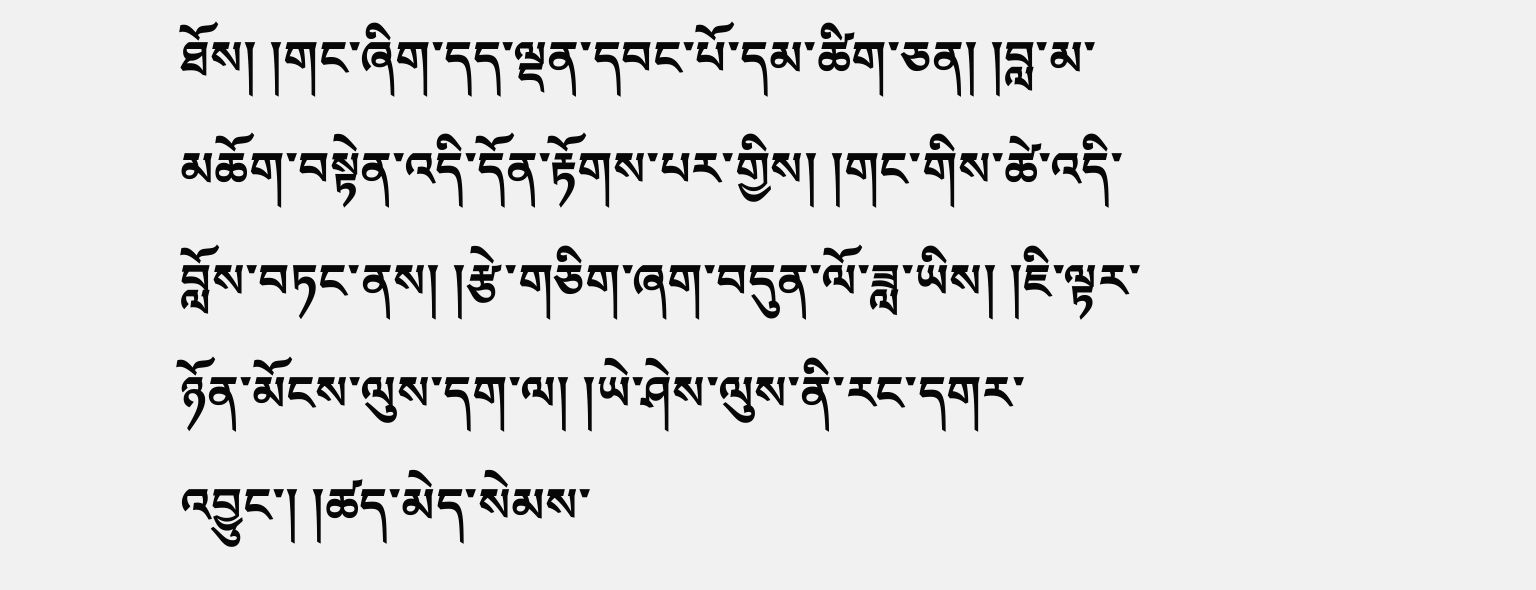ཐོས། །གང་ཞིག་དད་ལྡན་དབང་པོ་དམ་ཚིག་ཅན། །བླ་མ་མཆོག་བསྟེན་འདི་དོན་རྟོགས་པར་གྱིས། །གང་གིས་ཚེ་འདི་བློས་བཏང་ནས། །རྩེ་གཅིག་ཞག་བདུན་ལོ་ཟླ་ཡིས། །ཇི་ལྟར་ཉོན་མོངས་ལུས་དག་ལ། །ཡེ་ཤེས་ལུས་ནི་རང་དགར་འབྱུང་། །ཚད་མེད་སེམས་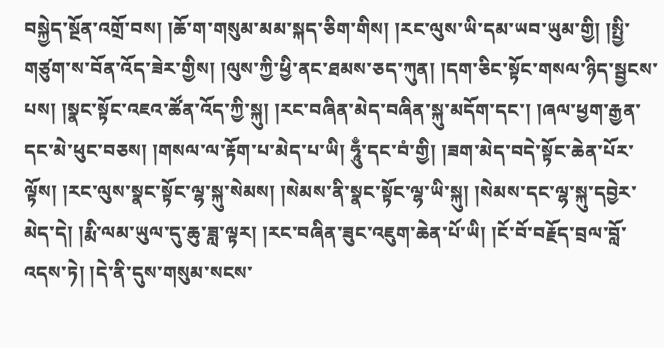བསྐྱེད་སྔོན་འགྲོ་བས། །ཆོ་ག་གསུམ་མམ་སྐད་ཅིག་གིས། །རང་ལུས་ཡི་དམ་ཡབ་ཡུམ་གྱི། །སྤྱི་གཙུག་ས་བོན་འོད་ཟེར་གྱིས། །ལུས་ཀྱི་ཕྱི་ནང་ཐམས་ཅད་ཀུན། །དག་ཅིང་སྟོང་གསལ་ཉིད་སྦྱངས་པས། །སྣང་སྟོང་འཇའ་ཚོན་འོད་ཀྱི་སྐུ། །རང་བཞིན་མེད་བཞིན་སྐུ་མདོག་དང་། །ཞལ་ཕྱག་རྒྱན་དང་མེ་ཕུང་བཅས། །གསལ་ལ་རྟོག་པ་མེད་པ་ཡི། ཧཱུྃ་དང་བཾ་གྱི། །ཟག་མེད་བདེ་སྟོང་ཆེན་པོར་ལྟོས། །རང་ལུས་སྣང་སྟོང་ལྷ་སྐུ་སེམས། །སེམས་ནི་སྣང་སྟོང་ལྷ་ཡི་སྐུ། །སེམས་དང་ལྷ་སྐུ་དབྱེར་མེད་དེ། །རྨི་ལམ་ཡུལ་དུ་ཆུ་ཟླ་ལྟར། །རང་བཞིན་ཟུང་འཇུག་ཆེན་པོ་ཡི། །ངོ་བོ་བརྗོད་བྲལ་བློ་འདས་ཏེ། །དེ་ནི་དུས་གསུམ་སངས་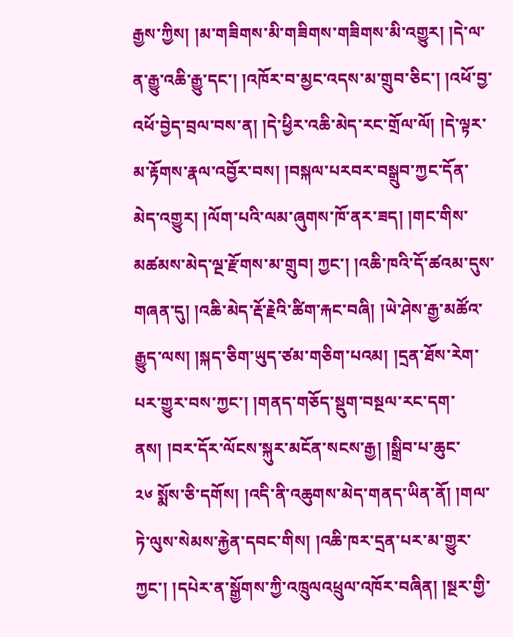རྒྱས་ཀྱིས། །མ་གཟིགས་མི་གཟིགས་གཟིགས་མི་འགྱུར། །དེ་ལ་ན་རྒྱུ་འཆི་རྒྱུ་དང་། །འཁོར་བ་མྱང་འདས་མ་གྲུབ་ཅིང་། །འཕོ་བྱ་འཕོ་བྱེད་བྲལ་བས་ན། །དེ་ཕྱིར་འཆི་མེད་རང་གྲོལ་ལོ། །དེ་ལྟར་མ་རྟོགས་རྣལ་འབྱོར་བས། །བསྐལ་པརབར་བསྒྲུབ་ཀྱང་དོན་མེད་འགྱུར། །ལོག་པའི་ལམ་ཞུགས་ཁོ་ནར་ཟད། །གང་གིས་མཚམས་མེད་ལྔ་རྫོགས་མ་གྲུབ། ཀྱང་། །འཆི་ཁའི་དོ་ཚའམ་དུས་གཞན་དུ། །འཆི་མེད་རྡོ་རྗེའི་ཚིག་རྐང་བཞི། །ཡེ་ཤེས་རྒྱ་མཚོའ་རྒྱུད་ལས། །སྐད་ཅིག་ཡུད་ཙམ་གཅིག་པའམ། །དྲན་ཐོས་རེག་པར་གྱུར་བས་ཀྱང་། །གནད་གཅོད་སྡུག་བསྔལ་རང་དག་ནས། །བར་དོར་ལོངས་སྐུར་མངོན་སངས་རྒྱ། །སྒྲིབ་པ་ཆུང་
༢༦ སྨོས་ཅི་དགོས། །འདི་ནི་འཆུགས་མེད་གནད་ཡིན་ནོ། །གལ་ཏེ་ལུས་སེམས་རྐྱེན་དབང་གིས། །འཆི་ཁར་དྲན་པར་མ་གྱུར་ཀྱང་། །དཔེར་ན་སྒྱོགས་ཀྱི་འཁྲུལའཕྲུལ་འཁོར་བཞིན། །སྔར་གྱི་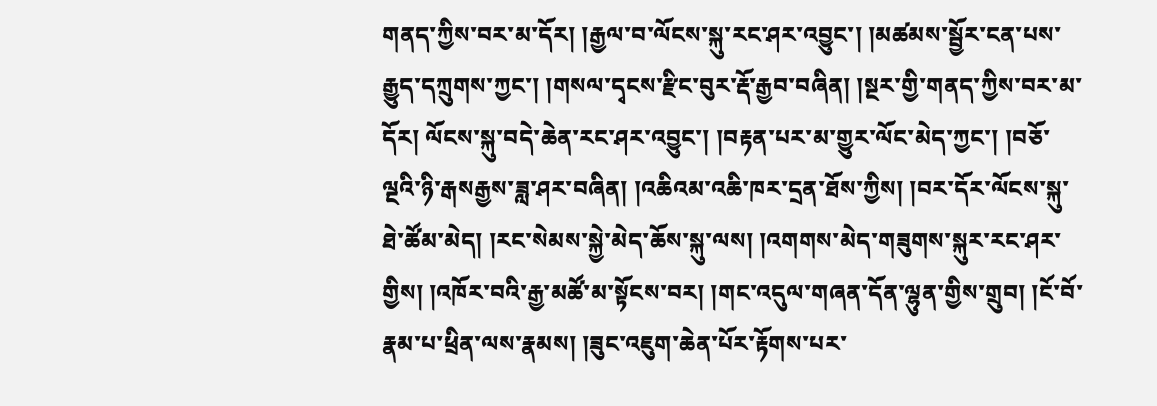གནད་ཀྱིས་བར་མ་དོར། །རྒྱལ་བ་ལོངས་སྐུ་རང་ཤར་འབྱུང་། །མཚམས་སྦྱོར་ངན་པས་རྒྱུད་དཀྲུགས་ཀྱང་། །གསལ་དྭངས་རྫིང་བུར་རྡོ་རྒྱབ་བཞིན། །སྔར་གྱི་གནད་ཀྱིས་བར་མ་དོར། ལོངས་སྐུ་བདེ་ཆེན་རང་ཤར་འབྱུང་། །བརྟན་པར་མ་གྱུར་ལོང་མེད་ཀྱང་། །བཅོ་ལྔའི་ཉི་རྒསརྒྱས་ཟླ་ཤར་བཞིན། །འཆིའམ་འཆི་ཁར་དྲན་ཐོས་ཀྱིས། །བར་དོར་ལོངས་སྐུ་ཐེ་ཚོམ་མེད། །རང་སེམས་སྐྱེ་མེད་ཆོས་སྐུ་ལས། །འགགས་མེད་གཟུགས་སྐུར་རང་ཤར་གྱིས། །འཁོར་བའི་རྒྱ་མཚོ་མ་སྟོངས་བར། །གང་འདུལ་གཞན་དོན་ལྷུན་གྱིས་གྲུབ། །ངོ་བོ་རྣམ་པ་ཕྲིན་ལས་རྣམས། །ཟུང་འཇུག་ཆེན་པོར་རྟོགས་པར་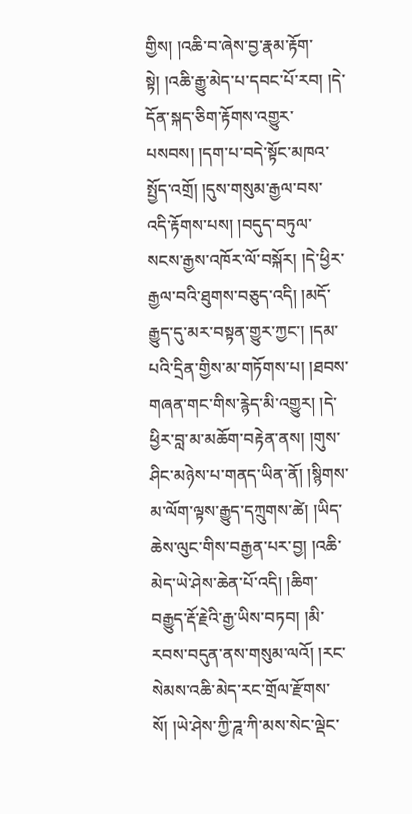གྱིས། །འཆི་བ་ཞེས་བྱ་རྣམ་རྟོག་སྟེ། །འཆི་རྒྱུ་མེད་པ་དབང་པོ་རབ། །དེ་དོན་སྐད་ཅིག་རྟོགས་འགྱུར་པསབས། །དག་པ་བདེ་སྟོང་མཁའ་སྤྱོད་འགྲོ། །དུས་གསུམ་རྒྱལ་བས་འདི་རྟོགས་པས། །བདུད་བཏུལ་སངས་རྒྱས་འཁོར་ལོ་བསྐོར། །དེ་ཕྱིར་རྒྱལ་བའི་ཐུགས་བཅུད་འདི། །མདོ་རྒྱུད་དུ་མར་བསྟན་གྱུར་ཀྱང་། །དམ་པའི་དྲིན་གྱིས་མ་གཏོགས་པ། །ཐབས་གཞན་གང་གིས་རྙེད་མི་འགྱུར། །དེ་ཕྱིར་བླ་མ་མཆོག་བརྟེན་ནས། །གུས་ཤིང་མཉེས་པ་གནད་ཡིན་ནོ། །སྙིགས་མ་ལོག་ལྟས་རྒྱུད་དཀྲུགས་ཚེ། །ཡིད་ཆེས་ལུང་གིས་བརྒྱན་པར་བྱ། །འཆི་མེད་ཡེ་ཤེས་ཆེན་པོ་འདི། །ཆིག་བརྒྱུད་རྡོ་རྗེའི་རྒྱ་ཡིས་བཏབ། །མི་རབས་བདུན་ནས་གསུམ་ལའོ། །རང་སེམས་འཆི་མེད་རང་གྲོལ་རྫོགས་སོ། །ཡེ་ཤེས་ཀྱི་ཌཱ་ཀི་མས་སེང་ལྡེང་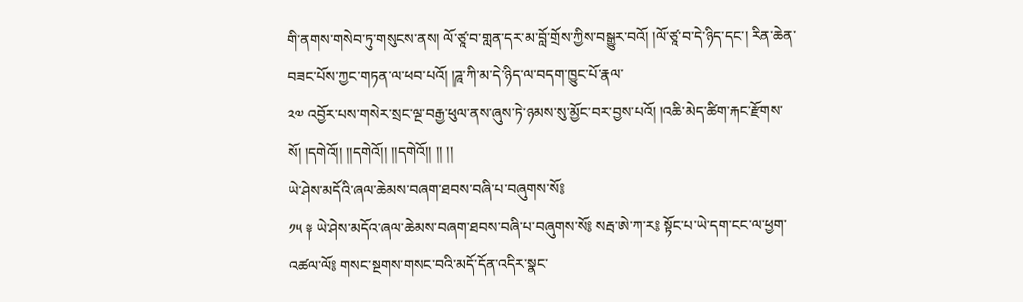གི་ནགས་གསེབ་ཏུ་གསུངས་ནས། ལོ་ཙཱ་བ་གླན་དར་མ་བློ་གྲོས་ཀྱིས་བསྒྱུར་བའོ། །ལོ་ཙཱ་བ་དེ་ཉིད་དང་། རིན་ཆེན་བཟང་པོས་ཀྱང་གཏན་ལ་ཕབ་པའོ། །ཌཱ་ཀི་མ་དེ་ཉིད་ལ་བདག་ཁྱུང་པོ་རྣལ་
༢༧ འབྱོར་པས་གསེར་སྲང་ལྔ་བརྒྱ་ཕུལ་ནས་ཞུས་ཏེ་ཉམས་སུ་མྱོང་བར་བྱས་པའོ། །འཆི་མེད་ཚིག་རྐང་རྫོགས་སོ། །དགེའོ།། །།དགེའོ།། །།དགེའོ།། །། །།
ཡེ་ཤེས་མདོའི་ཞལ་ཆེམས་བཞག་ཐབས་བཞི་པ་བཞུགས་སོ༔
༡༥ ༈ ཡེ་ཤེས་མདོའ་ཞལ་ཆེམས་བཞག་ཐབས་བཞི་པ་བཞུགས་སོ༔ སརྦ་ཨེ་ཀ་ར༔ སྟོང་པ་ཡེ་དག་ངང་ལ་ཕྱག་འཚལ་ལོ༔ གསང་སྔགས་གསང་བའི་མདོ་དོན་འདིར་སྣང་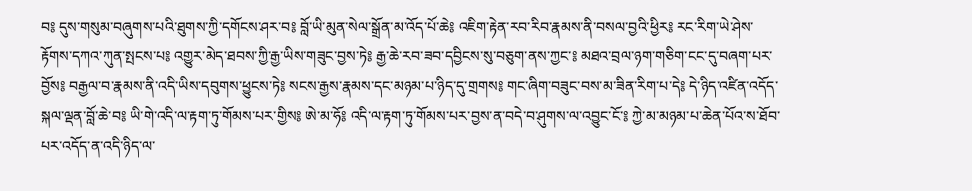བ༔ དུས་གསུམ་བཞུགས་པའི་ཐུགས་ཀྱི་དགོངས་ཤར་བ༔ བློ་ཡི་མུན་སེལ་སྒྲོན་མ་འོད་པོ་ཆེ༔ འཇིག་རྟེན་རབ་རིབ་རྣམས་ནི་བསལ་བྱའི་ཕྱིར༔ རང་རིག་ཡེ་ཤེས་རྟོགས་དཀའ་ཀུན་སྤངས་པ༔ འགྱུར་མེད་ཐབས་ཀྱི་རྒྱ་ཡིས་གཟུང་བྱས་ཏེ༔ རྒྱ་ཆེ་རབ་ཟབ་དབྱིངས་སུ་བཅུག་ནས་ཀྱང་༔ མཐའ་བྲལ་ཉག་གཅིག་ངང་དུ་བཞག་པར་བྱོས༔ བརྒྱལ་བ་རྣམས་ནི་འདི་ཡིས་དབུགས་ཕྱུངས་ཏེ༔ སངས་རྒྱས་རྣམས་དང་མཉམ་པ་ཉིད་དུ་གྲགས༔ གང་ཞིག་བཟུང་བས་མ་ཟིན་རིག་པ་དེ༔ དེ་ཉིད་འཛིན་འདོད་སྐལ་ལྡན་བློ་ཆེ་བ༔ ཡི་གེ་འདི་ལ་རྟག་ཏུ་གོམས་པར་གྱིས༔ ཨེ་མ་ཧོ༔ འདི་ལ་རྟག་ཏུ་གོམས་པར་བྱས་ན་བདེ་བ་ཤུགས་ལ་འབྱུང་ངོ་༔ ཀྱེ་མ་མཉམ་པ་ཆེན་པོའ་ས་ཐོབ་པར་འདོད་ན་འདི་ཉིད་ལ་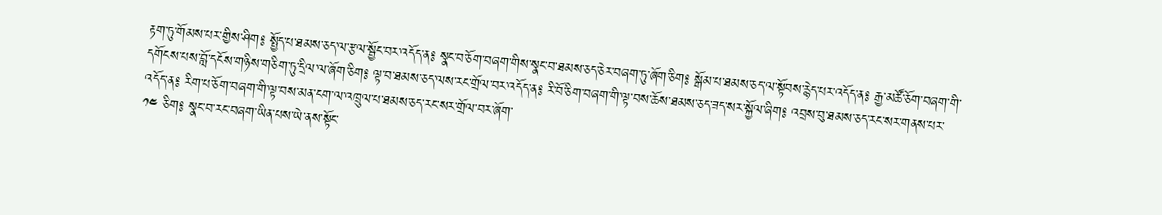རྟག་ཏུ་གོམས་པར་གྱིས་ཤིག༔ སྤྱོད་པ་ཐམས་ཅད་ལ་རྩལ་སྦྱོང་བར་འདོད་ན༔ སྣང་བ་ཅོག་བཞག་གིས་སྣང་བ་ཐམས་ཅད་ཅེར་བཞག་ཏུ་ཞོག་ཅིག༔ སྒོམ་པ་ཐམས་ཅད་ལ་སྟོབས་རྙེད་པར་འདོད་ན༔ རྒྱ་མཚོ་ཅོག་བཞག་གི་དགོངས་པས་བློ་དངོས་གཉིས་གཅིག་ཏུ་དྲིལ་ལ་ཞོག་ཅིག༔ ལྟ་བ་ཐམས་ཅད་ལས་རང་གྲོལ་བར་འདོད་ན༔ རི་བོ་ཅིག་བཞག་གི་ལྟ་བས་ཆོས་ཐམས་ཅད་ཟད་སར་སྐྱོལ་ཞིག༔ འབྲས་བུ་ཐམས་ཅད་རང་སར་གནས་པར་འདོད་ན༔ རིག་པ་ཅོག་བཞག་གི་ལྟ་བས་མན་ངག་ལ་འཁྲུལ་པ་ཐམས་ཅད་རང་སར་གྲོལ་བར་ཞོག་
༡༤ ཅིག༔ སྣང་བ་རང་བཞག་ཡིན་པས་ཡེ་ནས་སྟོང་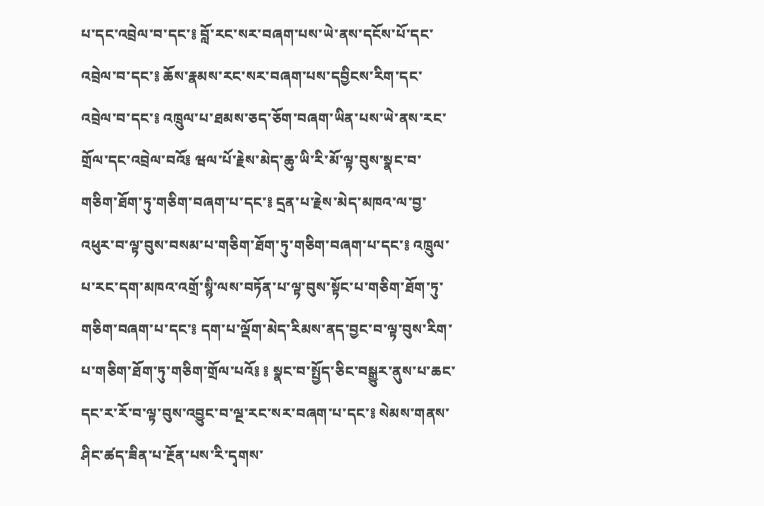པ་དང་འབྲེལ་བ་དང་༔ བློ་རང་སར་བཞག་པས་ཡེ་ནས་དངོས་པོ་དང་འབྲེལ་བ་དང་༔ ཆོས་རྣམས་རང་སར་བཞག་པས་དབྱིངས་རིག་དང་འབྲེལ་བ་དང་༔ འཁྲུལ་པ་ཐམས་ཅད་ཅོག་བཞག་ཡིན་པས་ཡེ་ནས་རང་གྲོལ་དང་འབྲེལ་བའོ༔ ཝལ་པོ་རྗེས་མེད་ཆུ་ཡི་རི་མོ་ལྟ་བུས་སྣང་བ་གཅིག་ཐོག་ཏུ་གཅིག་བཞག་པ་དང་༔ དྲན་པ་རྗེས་མེད་མཁའ་ལ་བྱ་འཕུར་བ་ལྟ་བུས་བསམ་པ་གཅིག་ཐོག་ཏུ་གཅིག་བཞག་པ་དང་༔ འཁྲུལ་པ་རང་དག་མཁའ་འགྲོ་སྙི་ལས་བཏོན་པ་ལྟ་བུས་སྟོང་པ་གཅིག་ཐོག་ཏུ་གཅིག་བཞག་པ་དང་༔ དག་པ་ལྡོག་མེད་རིམས་ནད་བྱང་བ་ལྟ་བུས་རིག་པ་གཅིག་ཐོག་ཏུ་གཅིག་གྲོལ་པའོ༔ ༔ སྣང་བ་སྤྱོད་ཅིང་བསྒྱུར་ནུས་པ་ཆང་དང་ར་རོ་བ་ལྟ་བུས་འབྱུང་བ་ལྔ་རང་སར་བཞག་པ་དང་༔ སེམས་གནས་ཤིང་ཚད་ཟིན་པ་རྔོན་པས་རི་དྭགས་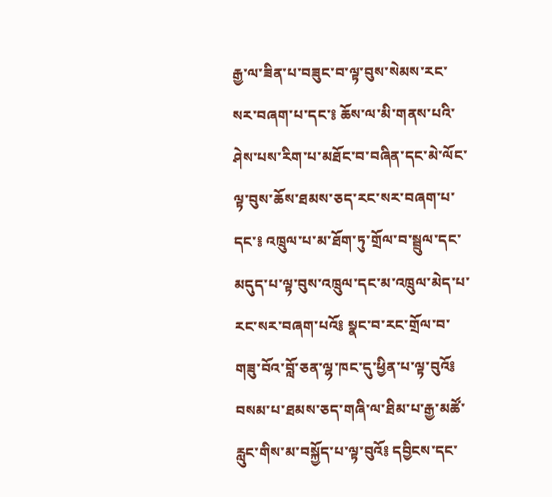རྒྱ་ལ་ཟིན་པ་བཟུང་བ་ལྟ་བུས་སེམས་རང་སར་བཞག་པ་དང་༔ ཆོས་ལ་མི་གནས་པའི་ཤེས་པས་རིག་པ་མཐོང་བ་བཞིན་དང་མེ་ལོང་ལྟ་བུས་ཆོས་ཐམས་ཅད་རང་སར་བཞག་པ་དང་༔ འཁྲུལ་པ་མ་ཐོག་ཏུ་གྲོལ་བ་སྦྲུལ་དང་མདུད་པ་ལྟ་བུས་འཁྲུལ་དང་མ་འཁྲུལ་མེད་པ་རང་སར་བཞག་པའོ༔ སྣང་བ་རང་གྲོལ་བ་གཟུ་བོའ་བློ་ཅན་ལྷ་ཁང་དུ་ཕྱིན་པ་ལྟ་བུའོ༔ བསམ་པ་ཐམས་ཅད་གཞི་ལ་ཐིམ་པ་རྒྱ་མཚོ་རླུང་གིས་མ་བསྐྱོད་པ་ལྟ་བུའོ༔ དབྱིངས་དང་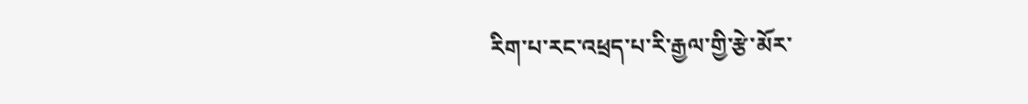རིག་པ་རང་འཕྲད་པ་རི་རྒྱལ་གྱི་རྩེ་མོར་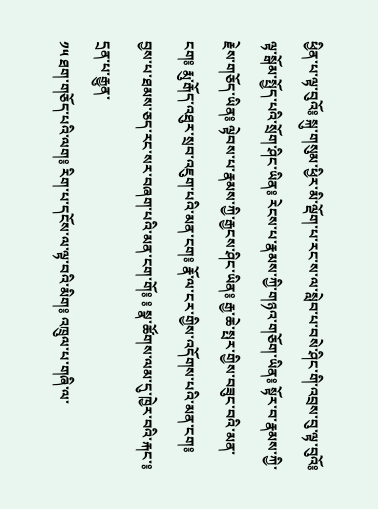ཕྱིན་པ་ལྟ་བུའོ༔ སྐུ་གསུམ་ཕྱིར་མི་ལྡོག་པ་རང་ས་ལ་སླེབ་པ་བསེ་ཤིང་གི་འབྲས་བུ་ལྟ་བུའོ༔ ལྟ་སྒོམ་སྤྱོད་པའི་སྲོག་ཤིང་ཡིན༔ རེངས་པ་རྣམས་ཀྱི་གཉའ་གཅོག་ཡིན༔ སྟོར་བ་རྣམས་ཀྱི་རྗེས་གཅོད་ཡིན༔ ལྟེབས་པ་རྣམས་ཀྱི་རྒྱངས་ཤིང་ཡིན༔ རྒྱ་ཆེ་སྤར་གྱིས་བཟུང་བའི་མན་ངག༔ རྨུ་རྒོད་འཐུར་སྲབ་འཇུག་པའི་མན་ངག༔ རྣོ་ལ་ངར་གྱིས་འདོགས་པའི་མན་ངག༔ བྱས་པ་ཐམས་ཅད་རང་སར་བཞག་པའི་མན་ངག་གོ༔ ༔ སྣ་ཚོགས་ལམ་དུ་ཁྱེར་བའི་རྐང་༔ དྲན་པ་རྒྱུན་
༡༥ ཐག་གཅོད་པའི་ལག༔ རིག་པ་དངོས་ལ་ལྟ་བའི་མིག༔ འཁྲུལ་པ་གཞི་ལ་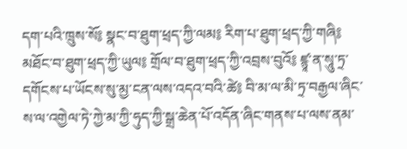དག་པའི་ཁྲུས་སོ༔ སྣང་བ་ཐུག་ཕྲད་ཀྱི་ལམ༔ རིག་པ་ཐུག་ཕྲད་ཀྱི་གཞི༔ མཐོང་བ་ཐུག་ཕྲད་ཀྱི་ཡུལ༔ གྲོལ་བ་ཐུག་ཕྲད་ཀྱི་འབྲས་བུའོ༔ ཛྙཱ་ན་སཱུ་ཏྲ་དགོངས་པ་ཡོངས་སུ་མྱ་ངན་ལས་འདའ་བའི་ཚེ༔ བི་མ་ལ་མི་ཏྲ་བརྒྱལ་ཞིང་ས་ལ་འགྱེལ་ཏེ་ཀྱེ་མ་ཀྱི་ཧུད་ཀྱི་སྒྲ་ཆེན་པོ་འདོན་ཞིང་གནས་པ་ལས་ནམ་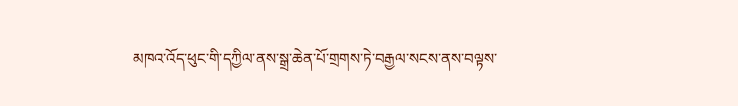མཁའ་འོད་ཕུང་གི་དཀྱིལ་ནས་སྒྲ་ཆེན་པོ་གྲགས་ཏེ་བརྒྱལ་སངས་ནས་བལྟས་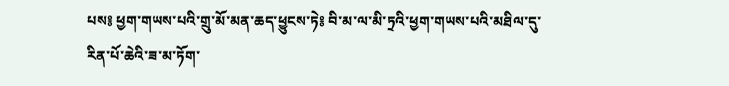པས༔ ཕྱག་གཡས་པའི་གྲུ་མོ་མན་ཆད་ཕྱུངས་ཏེ༔ བི་མ་ལ་མི་ཏྲའི་ཕྱག་གཡས་པའི་མཐིལ་དུ་རིན་པོ་ཆེའི་ཟ་མ་ཏོག་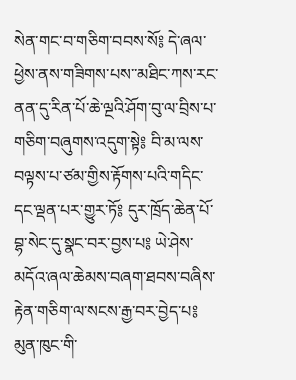སེན་གང་བ་གཅིག་བབས་སོ༔ དེ་ཞལ་ཕྱེས་ནས་གཟིགས་པས་་མཐིང་ཀས་རང་ནན་དུ་རིན་པོ་ཆེ་ལྔའི་ཤོག་བུ་ལ་བྲིས་པ་གཅིག་བཞུགས་འདུག་སྟེ༔ བི་མ་ལས་བལྟས་པ་ཙམ་གྱིས་རྟོགས་པའི་གདིང་དང་ལྡན་པར་གྱུར་ཏོ༔ དུར་ཁྲོད་ཆེན་པོ་བྷ་སེང་དུ་སྣང་བར་བྱས་པ༔ ཡེ་ཤེས་མདོའ་ཞལ་ཆེམས་བཞག་ཐབས་བཞིས་རྟེན་གཅིག་ལ་སངས་རྒྱ་བར་བྱེད་པ༔ མུན་ཁུང་གི་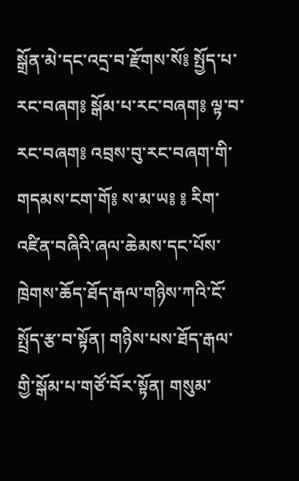སྒྲོན་མེ་དང་འདྲ་བ་རྫོགས་སོ༔ སྤྱོད་པ་རང་བཞག༔ སྒོམ་པ་རང་བཞག༔ ལྟ་བ་རང་བཞག༔ འབྲས་བུ་རང་བཞག་གི་གདམས་ངག་གོ༔ ས་མ་ཡ༔ ༔ རིག་འཛིན་བཞིའི་ཞལ་ཆེམས་དང་པོས་ཁྲེགས་ཆོད་ཐོད་རྒལ་གཉིས་ཀའི་ངོ་སྤྲོད་རྩ་བ་སྟོན། གཉིས་པས་ཐོད་རྒལ་གྱི་སྒོམ་པ་གཙོ་བོར་སྟོན། གསུམ་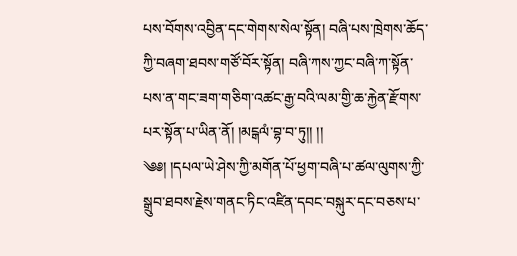པས་བོགས་འབྱིན་དང་གེགས་སེལ་སྟོན། བཞི་པས་ཁྲེགས་ཆོད་ཀྱི་བཞག་ཐབས་གཙོ་བོར་སྟོན། བཞི་ཀས་ཀྱང་བཞི་ཀ་སྟོན་པས་ན་གང་ཟག་གཅིག་འཚང་རྒྱ་བའི་ལམ་གྱི་ཆ་རྐྱེན་རྫོགས་པར་སྟོན་པ་ཡིན་ནོ། །མངྒལཾ་བྷ་བ་ཏུ།། །།
༄༅། །དཔལ་ཡེ་ཤེས་ཀྱི་མགོན་པོ་ཕྱག་བཞི་པ་ཚལ་ལུགས་ཀྱི་སྒྲུབ་ཐབས་རྗེས་གནང་ཏིང་འཛིན་དབང་བསྐུར་དང་བཅས་པ་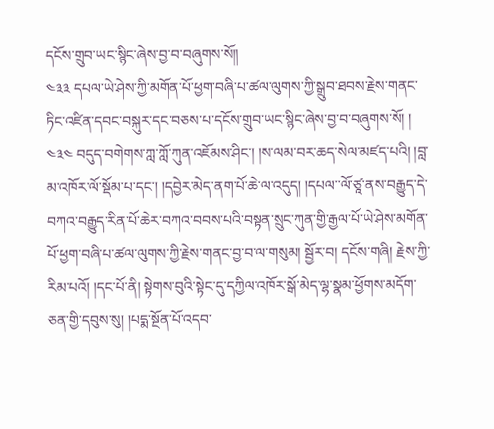དངོས་གྲུབ་ཡང་སྙིང་ཞེས་བྱ་བ་བཞུགས་སོ༎
༤༣༣ དཔལ་ཡེ་ཤེས་ཀྱི་མགོན་པོ་ཕྱག་བཞི་པ་ཚལ་ལུགས་ཀྱི་སྒྲུབ་ཐབས་རྗེས་གནང་ཏིང་འཛིན་དབང་བསྐུར་དང་བཅས་པ་དངོས་གྲུབ་ཡང་སྙིང་ཞེས་བྱ་བ་བཞུགས་སོ། །
༤༣༤ བདུད་བགེགས་ཀླ་ཀློ་ཀུན་འཇོམས་ཤིང་། །ས་ལམ་བར་ཆད་སེལ་མཛད་པའི། །བླ་མ་འཁོར་ལོ་སྡོམ་པ་དང་། །དབྱེར་མེད་ནག་པོ་ཆེ་ལ་འདུད། །དཔལ་་ལོ་ཙཱ་ནས་བརྒྱུད་དེ་བཀའ་བརྒྱུད་རིན་པོ་ཆེར་བཀའ་བབས་པའི་བསྟན་སྲུང་ཀུན་གྱི་རྒྱལ་པོ་ཡེ་ཤེས་མགོན་པོ་ཕྱག་བཞི་པ་ཚལ་ལུགས་ཀྱི་རྗེས་གནང་བྱ་བ་ལ་གསུམ། སྦྱོར་བ། དངོས་གཞི། རྗེས་ཀྱི་རིམ་པའོ། །དང་པོ་ནི། སྟེགས་བུའི་སྟེང་དུ་དཀྱིལ་འཁོར་སྒོ་མེད་ལྷ་སྣམ་ཕྱོགས་མདོག་ཅན་གྱི་དབུས་སུ། །པདྨ་སྔོན་པོ་འདབ་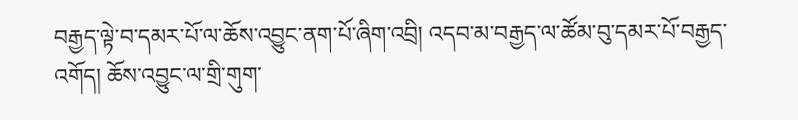བརྒྱད་ལྟེ་བ་དམར་པོ་ལ་ཆོས་འབྱུང་ནག་པོ་ཞིག་འབྲི། འདབ་མ་བརྒྱད་ལ་ཚོམ་བུ་དམར་པོ་བརྒྱད་འགོད། ཆོས་འབྱུང་ལ་གྲི་གུག་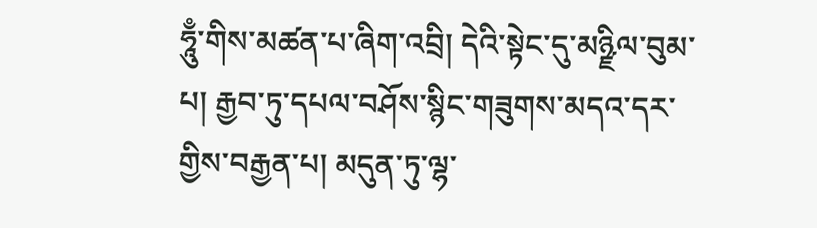ཧཱུྃ་གིས་མཚན་པ་ཞིག་འབྲི། དེའི་སྟེང་དུ་མཉྫིལ་བུམ་པ། རྒྱབ་ཏུ་དཔལ་བཤོས་སྙིང་གཟུགས་མདའ་དར་གྱིས་བརྒྱན་པ། མདུན་ཏུ་ལྷ་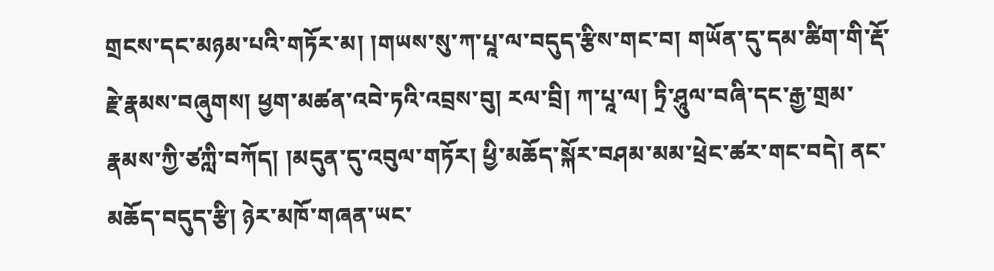གྲངས་དང་མཉམ་པའི་གཏོར་མ། །གཡས་སུ་ཀ་པཱ་ལ་བདུད་རྩིས་གང་བ། གཡོན་དུ་དམ་ཚིག་གི་རྡོ་རྗེ་རྣམས་བཞུགས། ཕྱག་མཚན་འབེ་ཏའི་འབྲས་བུ། རལ་བྲི། ཀ་པཱ་ལ། ཏྲི་ཤཱུལ་བཞི་དང་རྒྱ་གྲམ་རྣམས་ཀྱི་ཙཀླི་བཀོད། །མདུན་དུ་འབུལ་གཏོར། ཕྱི་མཆོད་སྐོར་བཤམ་མམ་ཕྲེང་ཚར་གང་བདེ། ནང་མཆོད་བདུད་རྩི། ཉེར་མཁོ་གཞན་ཡང་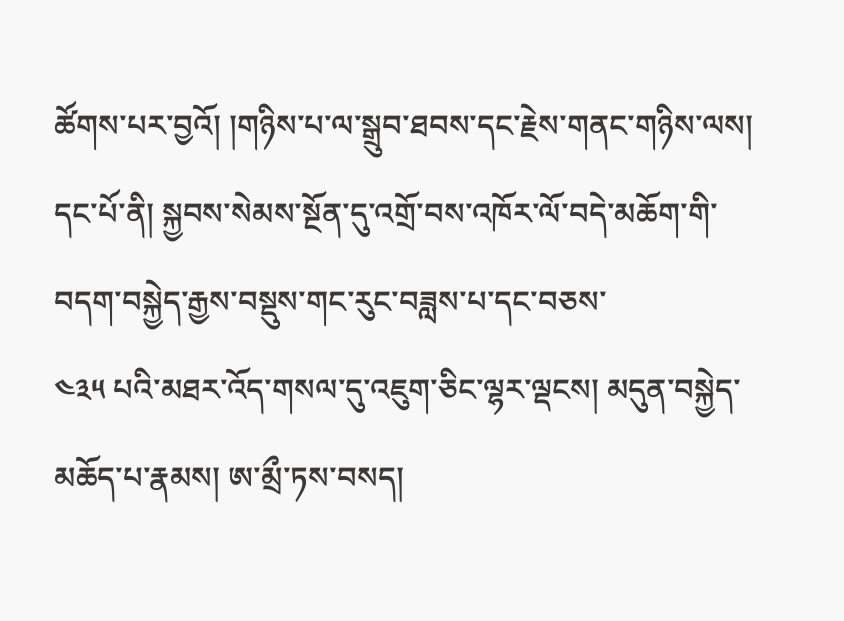ཚོགས་པར་བྱའོ། །གཉིས་པ་ལ་སྒྲུབ་ཐབས་དང་རྗེས་གནང་གཉིས་ལས། དང་པོ་ནི། སྐྱབས་སེམས་སྔོན་དུ་འགྲོ་བས་འཁོར་ལོ་བདེ་མཆོག་གི་བདག་བསྐྱེད་རྒྱས་བསྡུས་གང་རུང་བཟླས་པ་དང་བཅས་
༤༣༥ པའི་མཐར་འོད་གསལ་དུ་འཇུག་ཅིང་ལྷར་ལྡངས། མདུན་བསྐྱེད་མཆོད་པ་རྣམས། ཨ་མྲྀ་ཏས་བསད།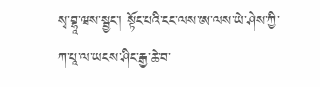སྭ་བྷཱ་ཝས་སྦྱང་། སྟོང་པའི་ངང་ལས་ཨ་ལས་ཡེ་ཤེས་ཀྱི་ཀ་པཱ་ལ་ཡངས་ཤིང་རྒྱ་ཆེ་བ་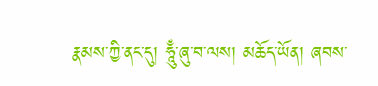རྣམས་ཀྱི་ནང་དུ། ཧཱུྃ་ཞུ་བ་ལས། མཆོད་ཡོན། ཞབས་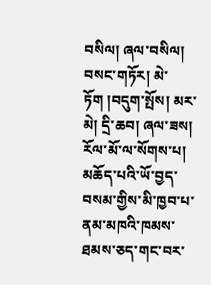བསིལ། ཞལ་བསིལ། བསང་གཏོར། མེ་ཏོག །བདུག་སྤོས། མར་མེ། དྲི་ཆབ། ཞལ་ཟས། རོལ་མོ་ལ་སོགས་པ། མཆོད་པའི་ཡོ་བྱད་བསམ་གྱིས་མི་ཁྱབ་པ་ནམ་མཁའི་ཁམས་ཐམས་ཅད་གང་བར་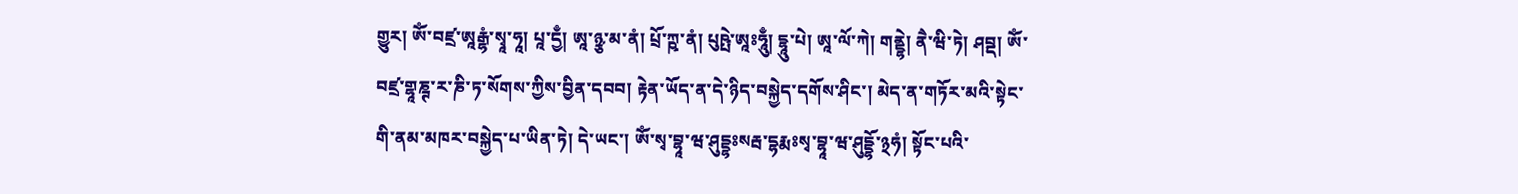གྱུར། ༀ་བཛྲ་ཨཱརྒྷཾ་སྭཱ་ཧཱ། པཱ་དྱྃ། ཨཱ་ཉྩ་མ་ནཾ། པྲོ་ཀྵ་ནཾ། པུཥྤེ་ཨཱཿཧཱུྃ། དྷཱུ་པེ། ཨཱ་ལོ་ཀེ། གནྡྷེ། ནཻ་ཝི་ཏེ། ཤབྡ། ༀ་བཛྲ་གྷཱཎྚ་ར་ཎི་ཏ་སོགས་ཀྱིས་བྱིན་དབབ། རྟེན་ཡོད་ན་དེ་ཉིད་བསྐྱེད་དགོས་ཤིང་། མེད་ན་གཏོར་མའི་སྟེང་གི་ནམ་མཁར་བསྐྱེད་པ་ཡིན་ཏེ། དེ་ཡང་། ༀ་སྭ་བྷཱ་ཝ་ཤུདྡྷཿསརྦ་དྷརྨཿསྭ་བྷཱ་ཝ་ཤུདྡྷོ་྅ཧཾ། སྟོང་པའི་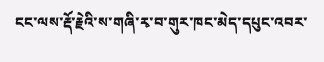ངང་ལས་རྡོ་རྗེའི་ས་གཞི་རྭ་བ་གུར་ཁང་མེད་དཔུང་འབར་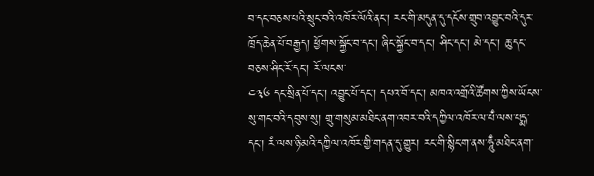བ་དང་བཅས་པའི་སྲུང་བའི་འཁོར་ལོའི་ནང་། རང་གི་མདུན་དུ་དངོས་གྲུབ་འབྱུང་བའི་དུར་ཁྲོད་ཆེན་པོ་བརྒྱད། ཕྱོགས་སྐྱོང་བ་དང་། ཞིང་སྐྱོང་བ་དང་། ཤིང་དང་། མེ་དང་། ཆུ་དང་བཅས་ཤིང་རོ་དང་། རོ་ལངས་
༤༣༦ དང་སྲིན་པོ་དང་། འབྱུང་པོ་དང་། དཔའ་བོ་དང་། མཁའ་འགྲོའི་ཚོགས་ཀྱིས་ཡོངས་སུ་གང་བའི་དབུས་སུ། གྲུ་གསུམ་མཐིང་ནག་འབར་བའི་དཀྱིལ་འཁོར་ལ་པྃ་ལས་པདྨ་དང་། རཾ་ལས་ཉི་མའི་དཀྱིལ་འཁོར་གྱི་གདན་དུ་གྱུར། རང་གི་སྙིང་ག་ནས་ཧཱུྃ་མཐིང་ནག་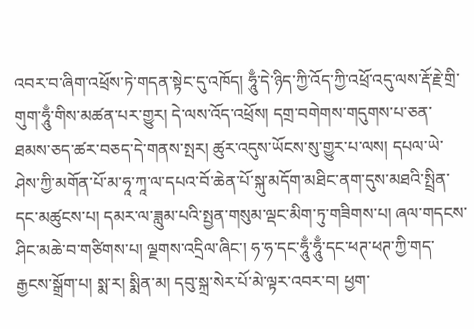འབར་བ་ཞིག་འཕྲོས་ཏེ་གདན་སྟེང་དུ་འཁོད། ཧཱུྃ་དེ་ཉིད་ཀྱི་འོད་ཀྱི་འཕྲོ་འདུ་ལས་རྡོ་རྗེ་གྲི་གུག་ཧཱུྃ་གིས་མཚན་པར་གྱུར། དེ་ལས་འོད་འཕྲོས། དགྲ་བགེགས་གདུགས་པ་ཅན་ཐམས་ཅད་ཚར་བཅད་དེ་གནས་སྤར། ཚུར་འདུས་ཡོངས་སུ་གྱུར་པ་ལས། དཔལ་ཡེ་ཤེས་ཀྱི་མགོན་པོ་མ་ཧཱ་ཀཱ་ལ་དཔའ་བོ་ཆེན་པོ་སྐུ་མདོག་མཐིང་ནག་དུས་མཐའི་སྤྲིན་དང་མཚུངས་པ། དམར་ལ་ཟླུམ་པའི་སྤྱན་གསུམ་ལྡང་མིག་ཏུ་གཟིགས་པ། ཞལ་གདངས་ཤིང་མཆེ་བ་གཙིགས་པ། ལྗགས་འདྲིལ་ཞིང་། ཧ་ཧ་དང་ཧཱུྃ་ཧཱུྃ་དང་ཕཊ་ཕཊ་ཀྱི་གད་རྒྱངས་སྒྲོག་པ། སྨ་ར། སྨིན་མ། དབུ་སྐྲ་སེར་པོ་མེ་ལྟར་འབར་བ། ཕྱག་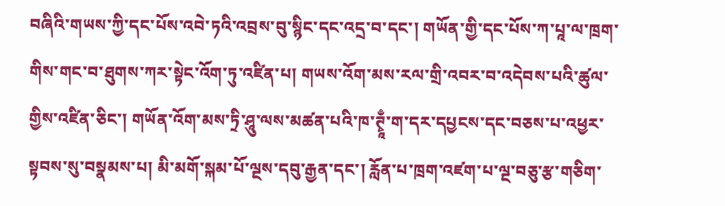བཞིའི་གཡས་ཀྱི་དང་པོས་འབེ་ཏའི་འབྲས་བུ་སྙིང་དང་འདྲ་བ་དང་། གཡོན་གྱི་དང་པོས་ཀ་པཱ་ལ་ཁྲག་གིས་གང་བ་ཐུགས་ཀར་སྟེང་འོག་ཏུ་འཛིན་པ། གཡས་འོག་མས་རལ་གྲི་འབར་བ་འདེབས་པའི་ཚུལ་གྱིས་འཛིན་ཅིང་། གཡོན་འོག་མས་ཏྲི་ཤཱུ་ལས་མཚན་པའི་ཁ་ཊྭཱྃ་ག་དར་དཔྱངས་དང་བཅས་པ་འཕྱར་སྟབས་སུ་བསྣམས་པ། མི་མགོ་སྐམ་པོ་ལྔས་དབུ་རྒྱན་དང་། རློན་པ་ཁྲག་འཛག་པ་ལྔ་བཅུ་རྩ་གཅིག་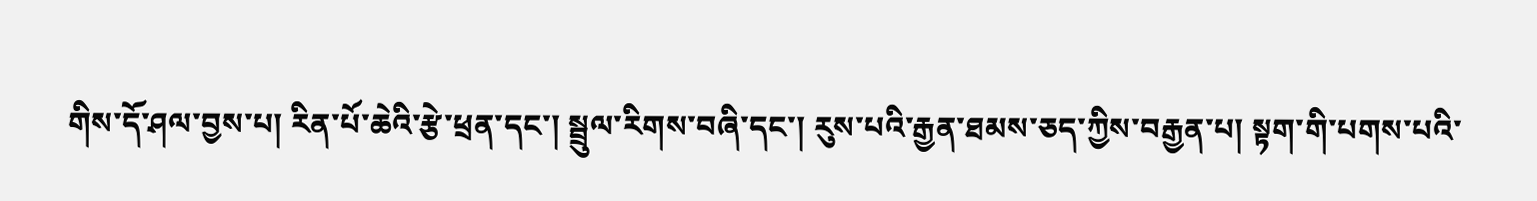གིས་དོ་ཤལ་བྱས་པ། རིན་པོ་ཆེའི་རྩེ་ཕྲན་དང་། སྦྲུལ་རིགས་བཞི་དང་། རུས་པའི་རྒྱན་ཐམས་ཅད་ཀྱིས་བརྒྱན་པ། སྟག་གི་པགས་པའི་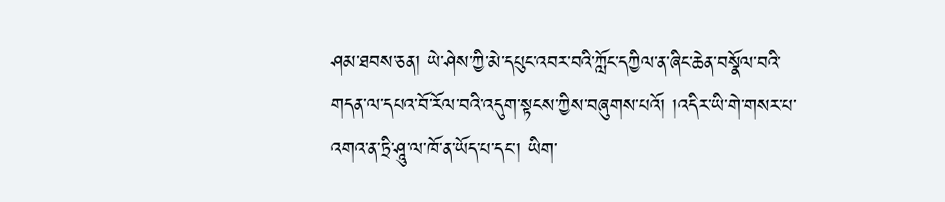ཤམ་ཐབས་ཅན། ཡེ་ཤེས་ཀྱི་མེ་དཔུང་འབར་བའི་ཀློང་དཀྱིལ་ན་ཞིང་ཆེན་བསྣོལ་བའི་གདན་ལ་དཔའ་བོ་རོལ་བའི་འདུག་སྟངས་ཀྱིས་བཞུགས་པའོ། །འདིར་ཡི་གེ་གསར་པ་འགའ་ན་ཏྲི་ཤཱུ་ལ་ཁོ་ན་ཡོད་པ་དང་། ཡིག་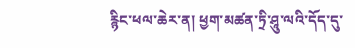རྙིང་ཕལ་ཆེར་ན། ཕྱག་མཚན་ཏྲི་ཤཱུ་ལའི་དོད་དུ་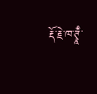རྡོ་རྗེ་ཁ་ཊྭཱྃ་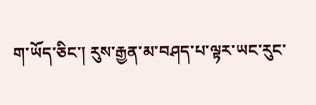ག་ཡོད་ཅིང་། རུས་རྒྱན་མ་བཤད་པ་ལྟར་ཡང་རུང་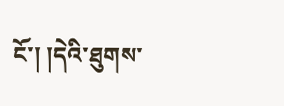ངོ་། །དེའི་ཐུགས་